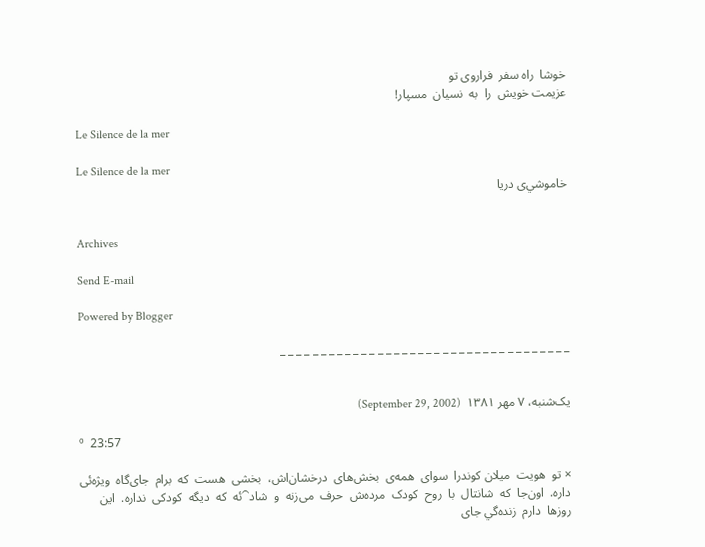خوشا  راه سفر  فراروی تو
عزيمت خويش  را  به  نسيان  مسپار!

Le Silence de la mer

Le Silence de la mer
خاموشي‌ی دریا


Archives

Send E-mail

Powered by Blogger

_ _ _ _ _ _ _ _ _ _ _ _ _ _ _ _ _ _ _ _ _ _ _ _ _ _ _ _ _ _ _ _ _ _ _ _


يک‌شنبه، ۷ مهر ۱۳۸۱  (September 29, 2002)

º  23:57

× تو  هويت  ميلان کوندرا  سوای  همه‌ی  بخش‌های  درخشان‌اش،  بخشی  هست  که  برام  جای‌گاه  ويژه‌ئی  داره.  اون‌جا  که  شانتال  با  روح  کودک  مرده‌ش  حرف  می‌زنه  و  شاد⁀ئه  که  ديگه  کودکی  نداره.  اين  روزها  دارم  زنده‌گي جای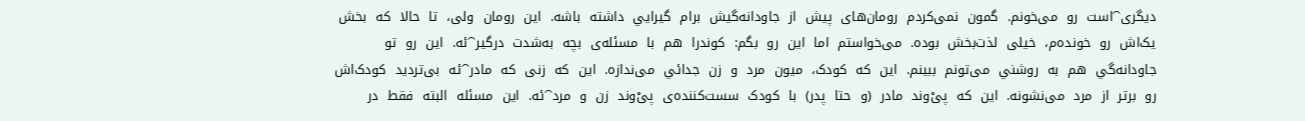ديگری⁀است  رو  می‌خونم.  گمون  نمی‌کردم  رومان‌های  پيش  از  جاودانه‌گيش  برام  گيرايي  داشته  باشه.  اين  رومان  ولی،  تا  حالا  که  بخش  يک‌اش  رو  خونده‌م،  خيلی  لذت‌بخش  بوده.  می‌خواستم  اما  اين  رو  بگم:  کوندرا  هم  با  مسئله‌ی  بچه  به‌شدت  درگير⁀ئه.  اين  رو  تو  جاودانه‌گي  هم  به  روشني  می‌تونم  ببينم.  اين  که  کودک،  ميون  مرد  و  زن  جدائي  می‌ندازه.  اين  که  زنی  که  مادر⁀ئه  بی‌ترديد  کودک‌اش  رو  برتر  از  مرد  می‌نشونه.  اين  که  پیْ‌وند  مادر  (و  حتا  پدر)  با  کودک  سست‌کننده‌ی  پیْ‌وند  زن  و  مرد⁀ئه.  اين  مسئله  البته  فقط  در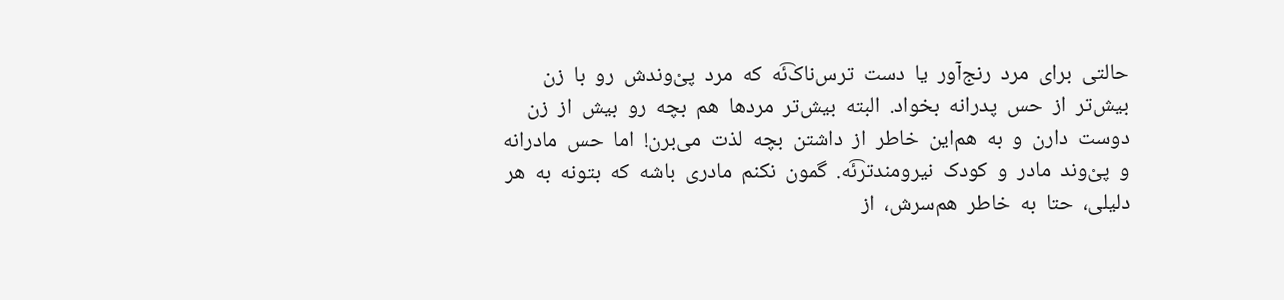حالتی  برای  مرد  رنج‌آور  يا  دست  ترس‌ناک⁀ئه  که  مرد  پیْ‌وندش  رو  با  زن  بيش‌تر  از  حس  پدرانه  بخواد.  البته  بيش‌تر  مردها  هم  بچه  رو  بيش  از  زن  دوست  دارن  و  به  هم‌اين  خاطر  از  داشتن  بچه  لذت  می‌برن!  اما  حس  مادرانه  و  پیْ‌وند  مادر  و  کودک  نيرومندتر⁀ئه.  گمون  نکنم  مادری  باشه  که  بتونه  به  هر  دليلی،  حتا  به  خاطر  هم‌سرش،  از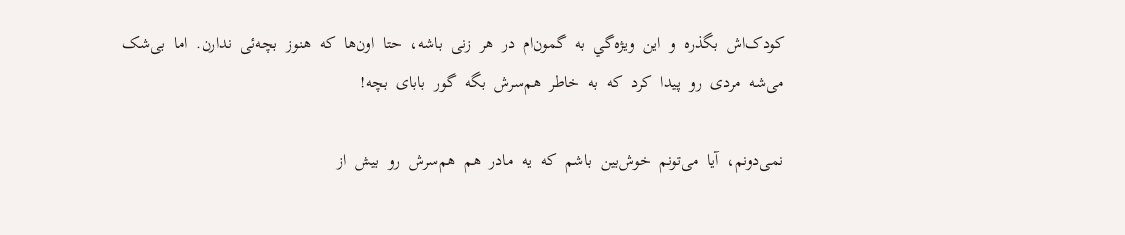کودک‌اش  بگذره  و  اين  ويژه‌گي  به  گمون‌ام  در  هر  زنی  باشه،  حتا  اون‌ها  که  هنوز  بچه‌ئی  ندارن.  اما  بی‌شک  می‌شه  مردی  رو  پيدا  کرد  که  به  خاطر  هم‌سرش  بگه  گور  بابای  بچه!

نمی‌دونم،  آيا  می‌تونم  خوش‌بين  باشم  که  يه  مادر  هم  هم‌سرش  رو  بيش  از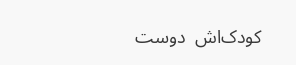کودک‌اش  دوست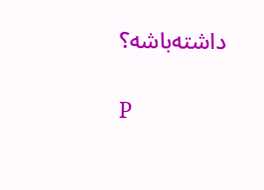داشته‌باشه؟

P